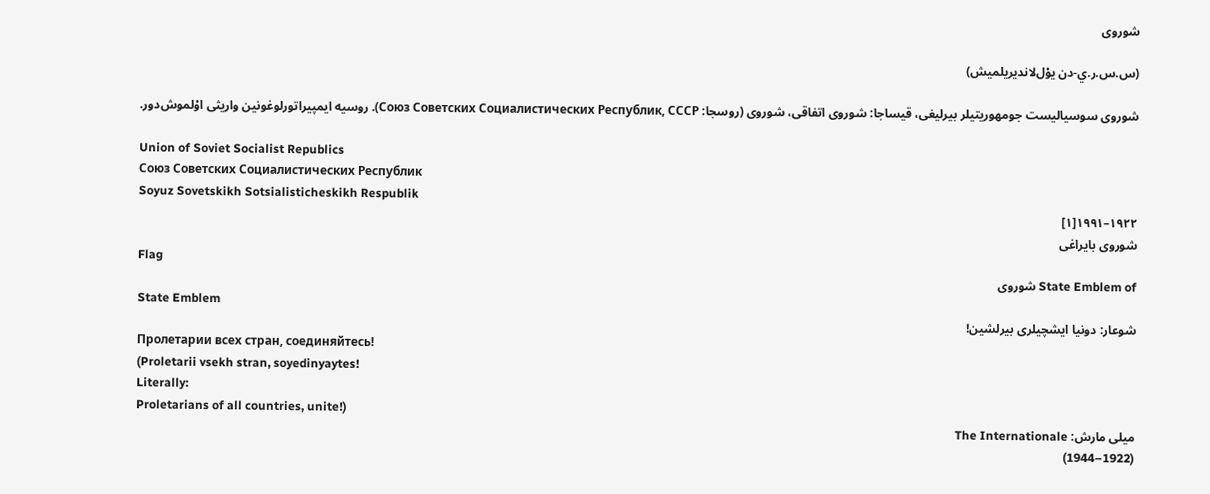شوروی

(س.س.ر.ي-دن يوْل‌لاندیریلمیش)

شوروی سوسیالیست جومهوریتیلر بیرلیغی، قیساجا: شوروی اتفاقی، شوروی (روسجا: Союз Советских Социалистических Республик, СССР). روسیه ایمپیراتورلوغونین واریثی اوْلموش‌دور.

Union of Soviet Socialist Republics
Союз Советских Социалистических Республик
Soyuz Sovetskikh Sotsialisticheskikh Respublik
۱۹۲۲–۱۹۹۱[۱]
شوروی بایراغی
Flag
State Emblem of شوروی
State Emblem
شوعار: دونیا ایشچیلری بیرلشین!
Пролетарии всех стран, соединяйтесь!
(Proletarii vsekh stran, soyedinyaytes!
Literally:
Proletarians of all countries, unite!)
میلی مارش: The Internationale
(1922–1944)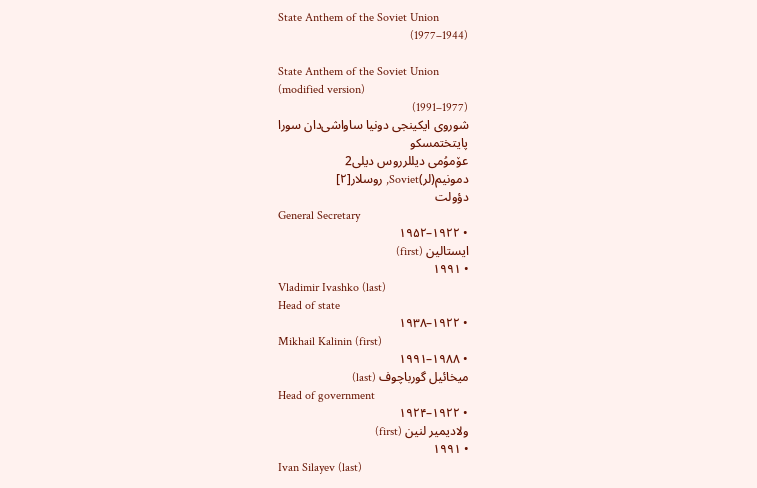State Anthem of the Soviet Union
(1944–1977)

State Anthem of the Soviet Union
(modified version)
(1977–1991)
شوروی ایکینجی دونیا ساواشی‌دان سورا
پایتختمسکو
عۆموُمی دیللرروس دیلی2
دمونیم(لر)Soviet, روسلار[۲]
دؤولت
General Secretary
• ۱۹۲۲–۱۹۵۲
ایستالین (first)
• ۱۹۹۱
Vladimir Ivashko (last)
Head of state
• ۱۹۲۲–۱۹۳۸
Mikhail Kalinin (first)
• ۱۹۸۸–۱۹۹۱
میخائیل گورباچوف (last)
Head of government
• ۱۹۲۲–۱۹۲۴
ولادیمیر لنین (first)
• ۱۹۹۱
Ivan Silayev (last)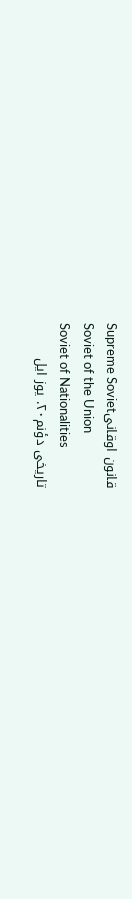قانون اوقانیSupreme Soviet
Soviet of the Union
Soviet of Nationalities
تاریخی دؤنم۲۰. یوز ایل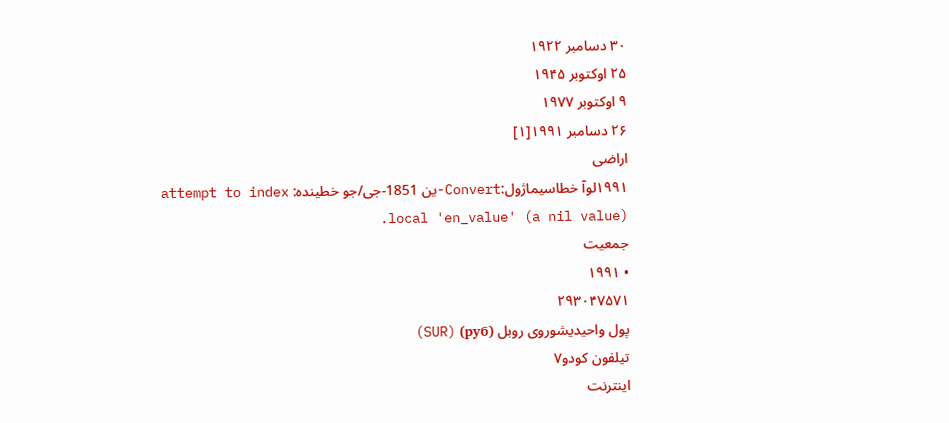۳۰ دسامبر ۱۹۲۲
۲۵ اوکتوبر ۱۹۴۵
۹ اوکتوبر ۱۹۷۷
۲۶ دسامبر ۱۹۹۱[۱]
اراضی
۱۹۹۱لوآ خطاسیماژول:Convert-ین 1851-جی/جو خطینده: attempt to index local 'en_value' (a nil value).
جمعیت
• ۱۹۹۱
۲۹۳۰۴۷۵۷۱
پول واحیدیشوروی روبل (руб) (SUR)
تیلفون کودو۷
اینترنت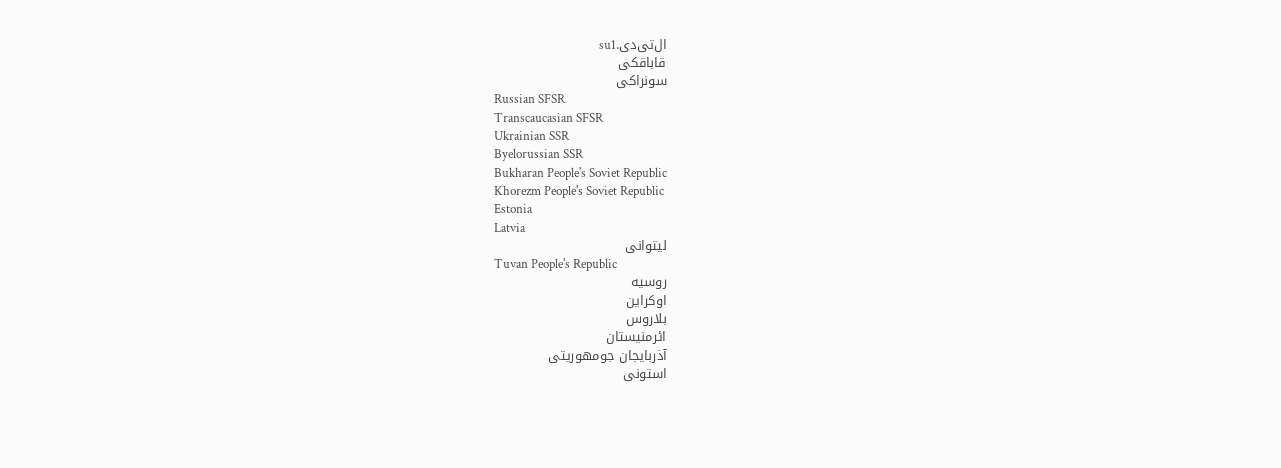ال‌تی‌دی.su1
قاباقکی
سونراکی
Russian SFSR
Transcaucasian SFSR
Ukrainian SSR
Byelorussian SSR
Bukharan People's Soviet Republic
Khorezm People's Soviet Republic
Estonia
Latvia
لیتوانی
Tuvan People's Republic
روسیه
اوکراین
بلاروس
ائرمنیستان
آذربایجان جومهوریتی
استونی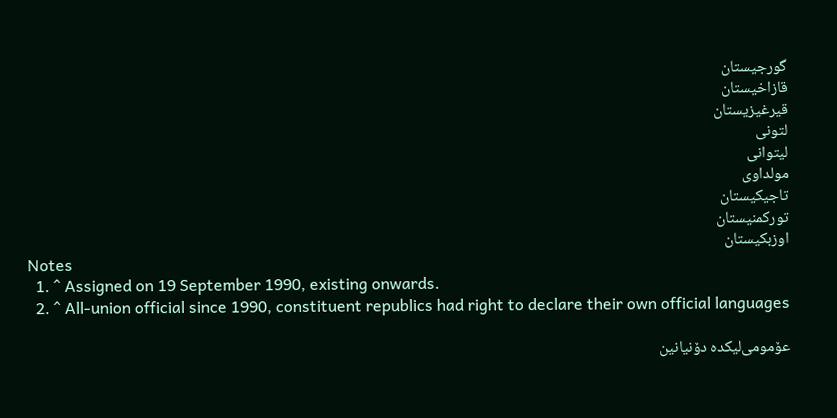گورجیستان
قازاخیستان
قیرغیزیستان
لتونی
لیتوانی
مولداوی
تاجیکیستان
تورکمنیستان
اوزبکیستان
Notes
  1. ^ Assigned on 19 September 1990, existing onwards.
  2. ^ All-union official since 1990, constituent republics had right to declare their own official languages

عۆمومی‌لیکده دۆنیانین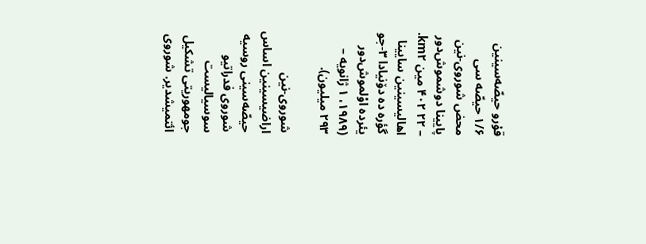قۇرو حیصّه‌سینین ۱/۶ حیصّه سی محض شوروی-نین پایینا دوشموش‌دور – ۲۲ ۴۰۲ مین km۲. اهالیسینین سایینا گؤره ده دۆنیادا ۳-جو یئرده اوْلموش‌دور (۱۹۸۹، ۱ ژانویه – ۲۹۳ میلیون).

شوروی-نین اراضیسینین اساس حیصّه‌سینی روسیه شوروی فدراتیو سوسیالیست جومهوریتی تشکیل ائتمیشدیر. شوروی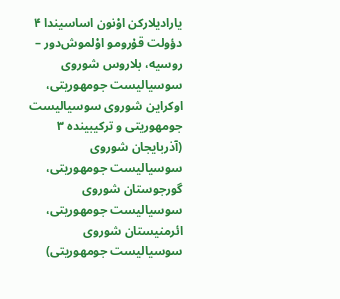یارادیلارکن اوْنون اساسیندا ۴ دؤولت قۇرومو اوْلموش‌دور – روسیه، بلاروس شوروی سوسیالیست جومهوریتی، اوکراین شوروی سوسیالیست جومهوریتی و ترکیبینده ۳ (آذربایجان شوروی سوسیالیست جومهوریتی، گورجوستان شوروی سوسیالیست جومهوریتی، ائرمنیستان شوروی سوسیالیست جومهوریتی)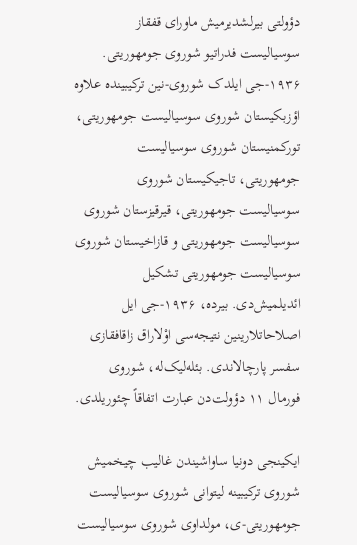دؤولتی بیرلشدیرمیش ماورای قفقاز سوسیالیست فدراتیو شوروی جومهوریتی. ۱۹۳۶-جی ایلدک شوروی-نین ترکیبینده علاوه اؤزبکیستان شوروی سوسیالیست جومهوریتی، تورکمنیستان شوروی سوسیالیست جومهوریتی، تاجیکیستان شوروی سوسیالیست جومهوریتی، قیرقیزستان شوروی سوسیالیست جومهوریتی و قازاخیستان شوروی سوسیالیست جومهوریتی تشکیل ائدیلمیش‌دی. بیرده، ۱۹۳۶-جی ایل اصلاحاتلارینین نتیجه‌سی اوْلاراق زاقافقازی سفسر پارچالاندی. بئله‌لیک‌له، شوروی فورمال ۱۱ دؤولت‌دن عبارت اتفاقاً چئوریلدی.

ایکینجی دونیا ساواشیندن غالیب چیخمیش شوروی ترکیبینه لیتوانی شوروی سوسیالیست جومهوریتی-ی، مولداوی شوروی سوسیالیست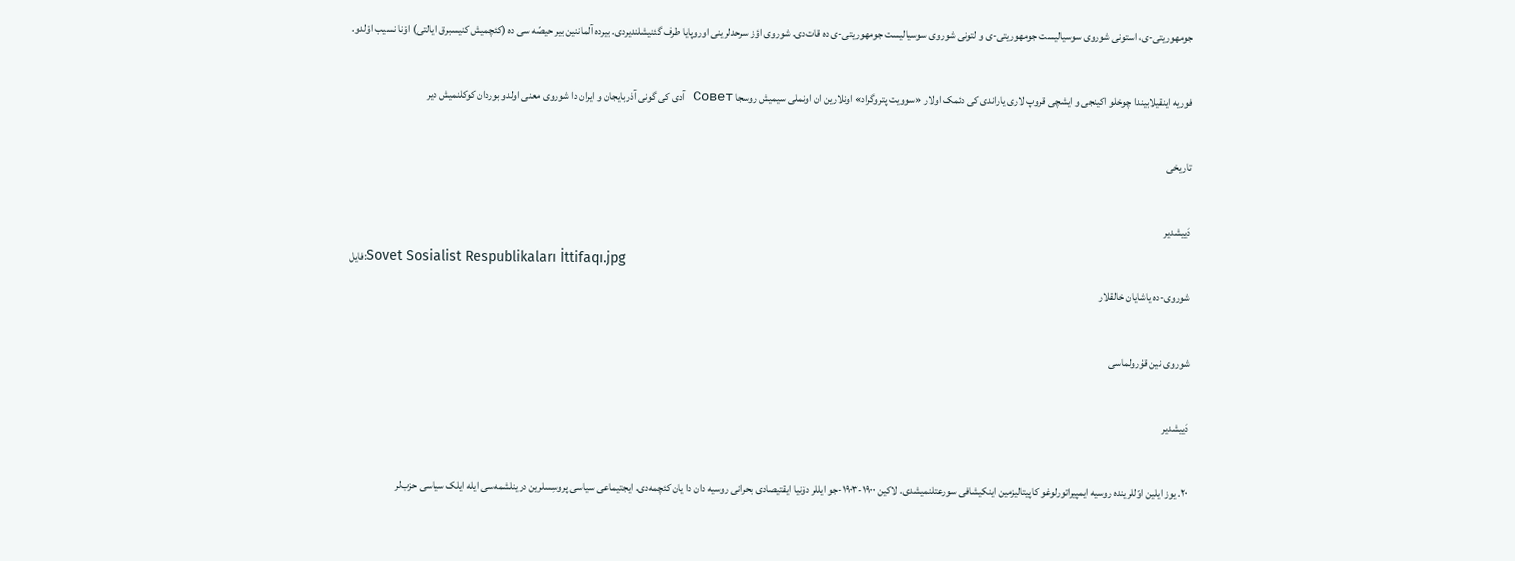جومهوریتی-ی، استونی شوروی سوسیالیست جومهوریتی-ی و لتونی شوروی سوسیالیست جومهوریتی-ی ده قات‌دی. شوروی اؤز سرحدلرینی اوروپایا طرف گئنیشلندیردی. بیرده آلماننین بیر حیصّه سی ده (کئچمیش کنیسبرق ایالتی) اوْنا نسیب اوْلدو.

فوریه اینقیلابیندا چوخلو اکینجی و ایشچی قروپ لاری یاراندی کی دئمک اولار «سوویت پتروگراد» اونلارین ان اونملی سیمیش روسجا Совет آدی کی گونی آذربایجان و ایران دا شوروی معنی اولدو بوردان کوکلنمیش دیر

تاریخی

دَییشدیر
فایل:Sovet Sosialist Respublikaları İttifaqı.jpg
شوروی-ده یاشایان خالقلار

شوروی نین قۇرولماسی

دَییشدیر

۲۰. یوز ایلین اوّللرینده روسیه ایمپیراتورلوغو کاپیتالیزمین اینکیشافی سورعتلنمیشدی. لاکین ۱۹۰۰-۱۹۰۳-جو ایللر دۆنیا ایقتیصادی بحرانی روسیه دان دا یان کئچمه‌دی. ایجتیماعی سیاسی پروسِسلرین درینلشمه‌سی ایله ایلک سیاسی حزب‌لر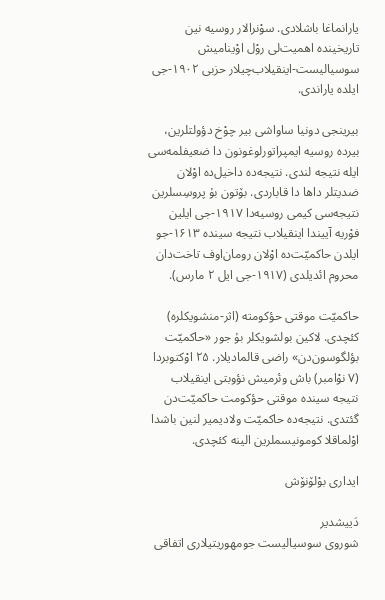یارانماغا باشلادی. سوْنرالار روسیه نین تاریخینده اهمیت‌لی روْل اوْینامیش سوسیالیست-اینقیلاب‌چیلار حزبی ۱۹۰۲-جی ایلده یاراندی.

بیرینجی دونیا ساواشی بیر چوْخ دؤولتلرین، بیرده روسیه ایمپراتورلوغونون دا ضعیفلمه‌سی ایله نتیجه لندی. نتیجه‌ده داخیل‌ده اوْلان ضدیتلر داها دا قاباردی. بۆتون بۇ پروسِسلرین نتیجه‌سی کیمی روسیه‌دا ۱۹۱۷-جی ایلین فوْریه آییندا اینقیلاب نتیجه سینده ۱۶۱۳-جو ایلدن حاکمیّت‌ده اوْلان رومان‌اوف تاخت‌دان محروم ائدیلدی (۱۹۱۷-جی ایل ۲ مارس).

حاکمیّت موقتی حؤکومته (اثر-منشویکلره) کئچدی. لاکین بولشویکلر بۇ جور «حاکمیّت بؤلگوسون‌دن» راضی قالمادیلار. ۲۵ اوْکتوبردا (۷ نوْامبر) باش وئرمیش نؤوبتی اینقیلاب نتیجه سینده موقتی حؤکومت حاکمیّت‌دن گئتدی. نتیجه‌ده حاکمیّت ولادیمیر لنین باشدا اوْلماقلا کومونیسملرین الینه کئچدی.

ایداری بوْلۆنۆش

دَییشدیر
شوروی سوسیالیست جومهوریتیلاری اتفاقی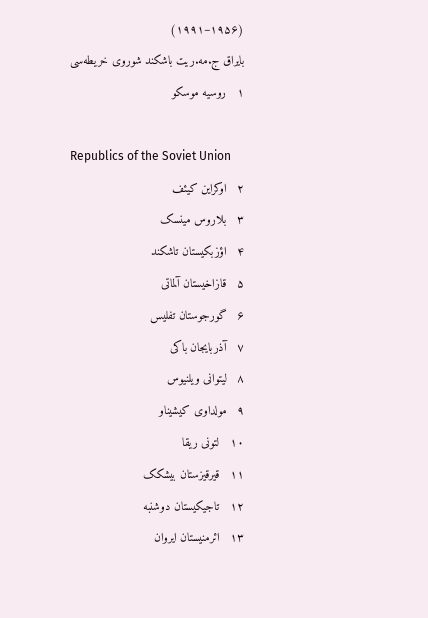(۱۹۵۶–۱۹۹۱)
بایراق ج.مه.ریت باشکند شوروی خریطه‌سی
۱   روسیه موسکو

Republics of the Soviet Union
۲   اوکراین کیئف
۳   بلاروس مینسک
۴   اؤزبکیستان تاشکند
۵   قازاخیستان آلماتی
۶   گورجوستان تفلیس
۷   آذربایجان باکی
۸   لیتوانی ویلنیوس
۹   مولداوی کیشیناو
۱۰   لتونی ریقا
۱۱   قیرقیزستان بیشکک
۱۲   تاجیکیستان دوشنبه
۱۳   ائرمنیستان ایروان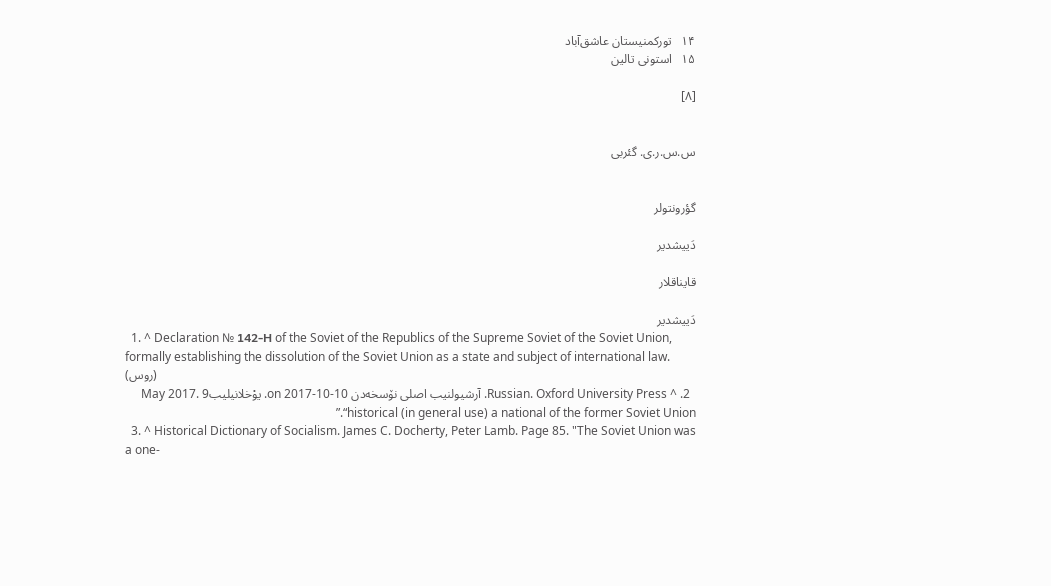۱۴   تورکمنیستان عاشق‌آباد
۱۵   استونی تالین

[۸]


س.س.ر.ی. گئربی


گؤرونتولر

دَییشدیر

قایناقلار

دَییشدیر
  1. ^ Declaration № 142-Н of the Soviet of the Republics of the Supreme Soviet of the Soviet Union, formally establishing the dissolution of the Soviet Union as a state and subject of international law. (روس)
  2. ^ Russian. Oxford University Press. آرشیولنیب اصلی نۆسخه‌دن on 2017-10-10. یوْخلانیلیب9 May 2017. “historical (in general use) a national of the former Soviet Union.”
  3. ^ Historical Dictionary of Socialism. James C. Docherty, Peter Lamb. Page 85. "The Soviet Union was a one-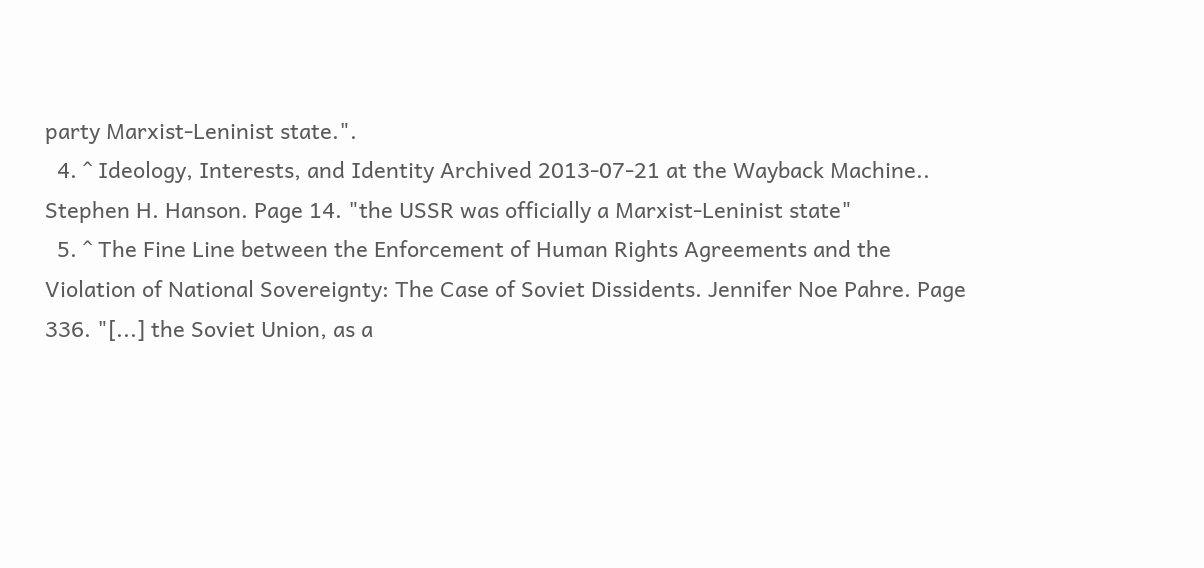party Marxist-Leninist state.".
  4. ^ Ideology, Interests, and Identity Archived 2013-07-21 at the Wayback Machine.. Stephen H. Hanson. Page 14. "the USSR was officially a Marxist-Leninist state"
  5. ^ The Fine Line between the Enforcement of Human Rights Agreements and the Violation of National Sovereignty: The Case of Soviet Dissidents. Jennifer Noe Pahre. Page 336. "[...] the Soviet Union, as a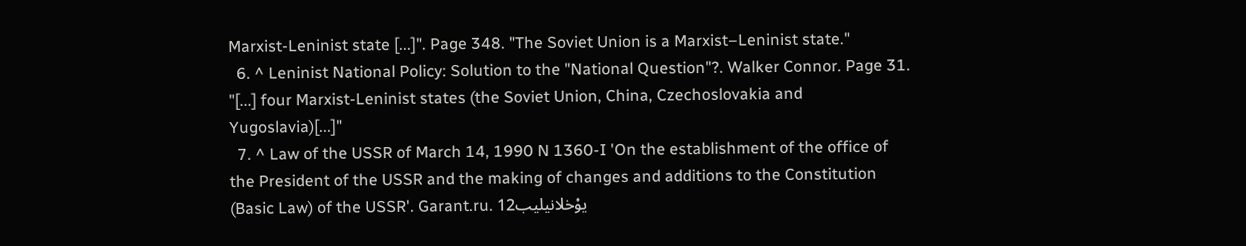Marxist-Leninist state [...]". Page 348. "The Soviet Union is a Marxist–Leninist state."
  6. ^ Leninist National Policy: Solution to the "National Question"?. Walker Connor. Page 31. "[...] four Marxist-Leninist states (the Soviet Union, China, Czechoslovakia and Yugoslavia)[...]"
  7. ^ Law of the USSR of March 14, 1990 N 1360-I 'On the establishment of the office of the President of the USSR and the making of changes and additions to the Constitution (Basic Law) of the USSR'. Garant.ru. یوْخلانیلیب12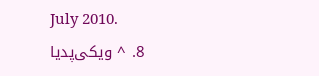July 2010.
  8. ^ ویکی‌پدیا